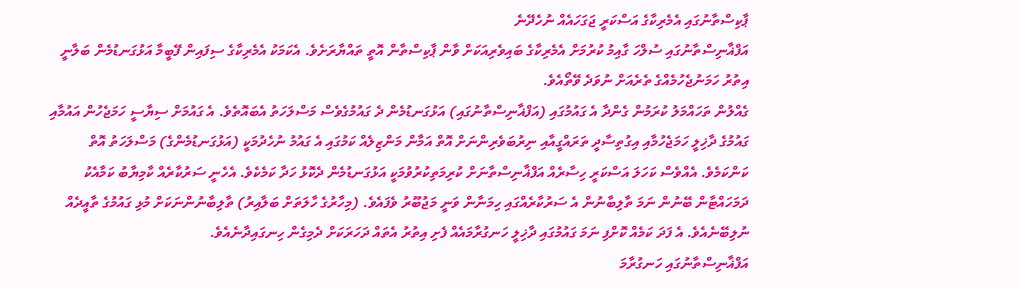ޕާކިސްތާނުގައި އެމެރިކާގެ އަސްކަރީ ޖަގަހައެއް ނުހެދޭނެ
އަފްޣާނިސްތާނުގައި ސުލްހަ ގާއިމު ކުރުމަށް އެމެރިކާގެ ބައިވެރިއަކަށް ވާން ޕާކިސްތާން އޮތީ ތައްޔާރަށެވެ. އެކަމަކު އެމެރިކާގެ ސިފައިން ފޭބީމާ އަޅުގަނޑުމެން ބަލާނީ އިތުރު ހަމަނުޖެހުމެއްގެ ތެރެއަށް ނުވަދެ ވޭތޯއެވެ.
ގެއްލުން ތަހައްމަލު ކުރަމުން ގެންދާ އެ ގައުމުގައި (އަފްޣާނިސްތާނުގައި) އަޅުގަނޑުމެން ދެ ގައުމުގެވެސް މަސްލަހަތު އެބައޮތެވެ. އެ ގައުމަށް ސިޔާސީ ހަމަޖެހުން އައުމާއި ގައުމުގެ ދާޚިލީ ހަމަޖެހުމާއި އިގުތިސާދީ ތަރައްގީއާއި ނިރުބަވެރިންނަށް އޮތް އަމާން މަންޒިލެއް ކަމުގައި އެ ގައުމު ނުހެދުމަކީ (އަޅުގަނޑުމެންގެ) މަސްލަހަތު އޮތް ކަންކަމެވެ. އެއްވެސް ކަހަލަ އަސްކަރީ ހިސާރެއް އަފްޣާނިސްތާނަށް ކުރިމަތިކުރުވުމަކީ އަޅުގަނޑުމެން ދެކޮޅު ހަދާ ކަމެކެވެ. އެހެނީ ސަރުކާރެއް ކާމިޔާބު ކަމާއެކު ދަމަހައްޓާން ބޭނުން ނަމަ ތާލިބާނުން އެ ސަރުކާރެއްގައި ހިމަނާން ވަނީ މަޖުބޫރު ވެފައެވެ. (މިހާރުގެ ހާލަތަށް ބަލާއިރު) ތާލިބާނުންނަކަށް މުޅި ގައުމުގެ ތާއީދެއް ނުލިބޭނެއެވެ. އެ ފަދަ ކަމެއް ކޮށްފި ނަމަ ގައުމުގައި ދާޚިލީ ހަނގުރާމައެއް ފެށި އިތުރު އެތައް ދަހަރަކަށް ދެމިގެން ހިނގައިދާނެއެވެ.
އަފްޣާނިސްތާނުގައި ހަނގުރާމަ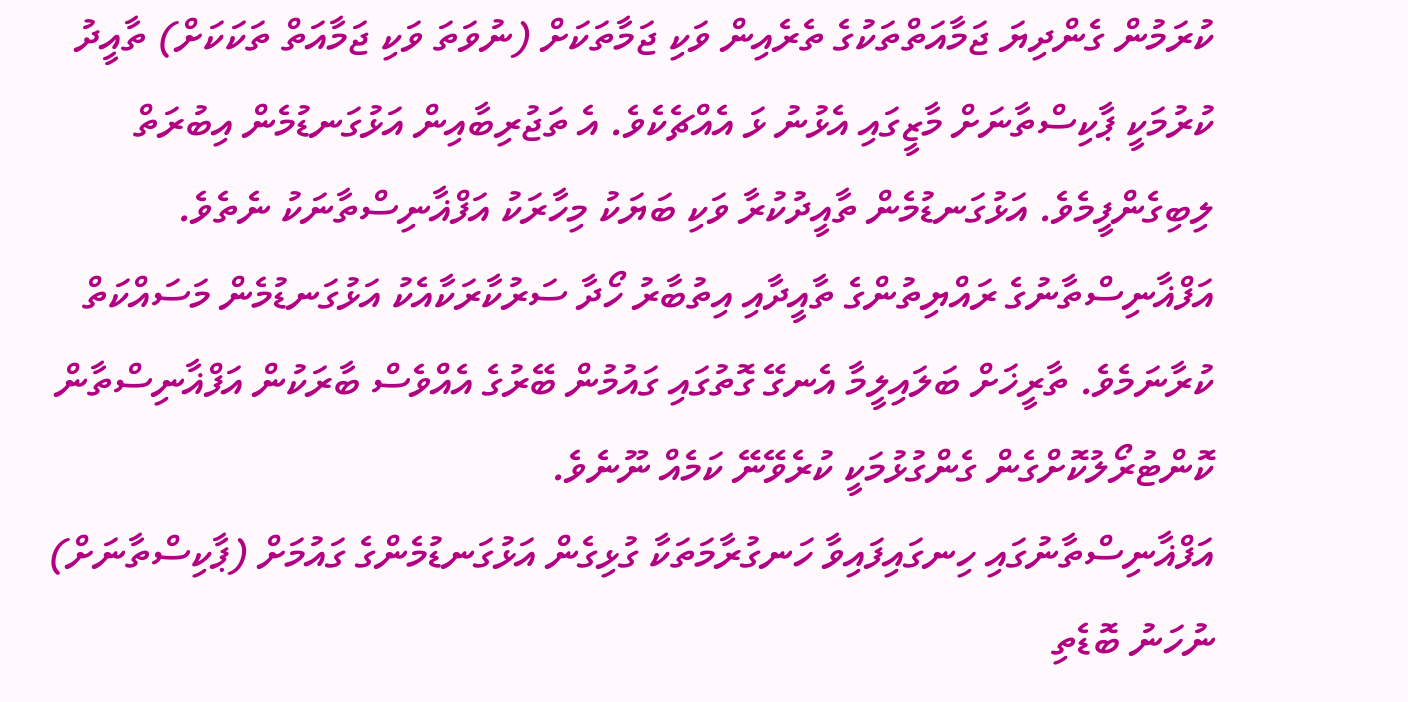ކުރަމުން ގެންދިޔަ ޖަމާއަތްތަކުގެ ތެރެއިން ވަކި ޖަމާތަކަށް (ނުވަތަ ވަކި ޖަމާއަތް ތަކަކަށް) ތާއީދު ކުރުމަކީ ޕާކިސްތާނަށް މާޒީގައި އެޅުނު ޅަ އެއްޗެކެވެ. އެ ތަޖުރިބާއިން އަޅުގަނޑުމެން އިބުރަތް ލިބިގެންފީމެވެ. އަޅުގަނޑުމެން ތާއީދުކުރާ ވަކި ބަޔަކު މިހާރަކު އަފްޣާނިސްތާނަކު ނެތެވެ. އަފްޣާނިސްތާނުގެ ރައްޔިތުންގެ ތާއީދާއި އިތުބާރު ހޯދާ ސަރުކާރަކާއެކު އަޅުގަނޑުމެން މަސައްކަތް ކުރާނަމެވެ. ތާރީޚަށް ބަލައިލީމާ އެނގޭ ގޮތުގައި ގައުމުން ބޭރުގެ އެއްވެސް ބާރަކުން އަފްޣާނިސްތާން ކޮންޓުރޯލުކޮށްގެން ގެންގުޅުމަކީ ކުރެވޭނޭ ކަމެއް ނޫނެވެ.
އަފްޣާނިސްތާނުގައި ހިނގައިފައިވާ ހަނގުރާމަތަކާ ގުޅިގެން އަޅުގަނޑުމެންގެ ގައުމަށް (ޕާކިސްތާނަށް) ނުހަނު ބޮޑެތި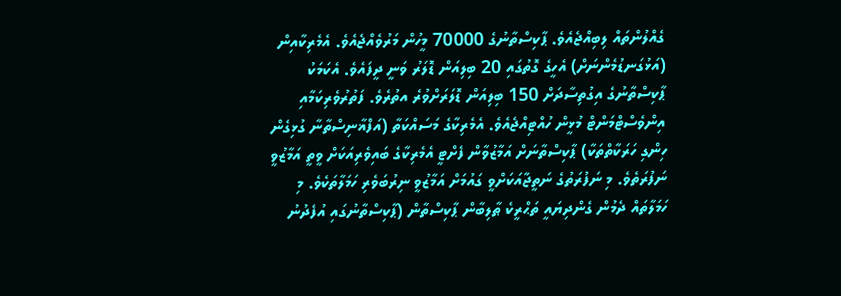ގެއްލުންތައް ލިބިއްޖެއެވެ. ޕާކިސްތާނުގެ 70000 މީހުން މަރުވެއްޖެއެވެ. އެމެރިކާއިން (އަޅުގަނޑުމެންނަށް) އެހީގެ ގޮތުގައި 20 ބިލިއަން ޑޮލަރު ވަނީ ދީފައެވެ. އެކަމަކު ޕާކިސްތާނުގެ އިގުތިސާދަށް 150 ބިލިއަން ޑޮލަރަށްވުރެ އތުރެވެ. ފަތުރުވެރިކަމާއި އިންވެސްޓްމަންޓް މުޅީން ހުއްޓިއްޖެއެވެ. އެމެރިކާގެ މަސައްކަތާ (އަފްޣާނިސްތާނާ ގުޅިގެން ހިންގި ހަރަކާތްތަކާ) ޕާކިސްތާނަށް އަމާޒުވާން ފެށްޓީ އެމެރިކާގެ ބައިވެރިއަކަށް ވީތީ އަމާޒުވީ ނަފުރަތެވެ. މި ނަފުރަތުގެ ނަތީޖާއަކަށްވީ ގައުމަށް އަމާޒުވީ ނިރުބަވެރި ހަމަލާތަކެވެ. މި ހަމަލާތައް ދެމުން ގެންދިޔައީ ތަޙްރީކެ ޠާލިބާން ޕާކިސްތާން (ޕާކިސްތާނުގައި އުފެދުނު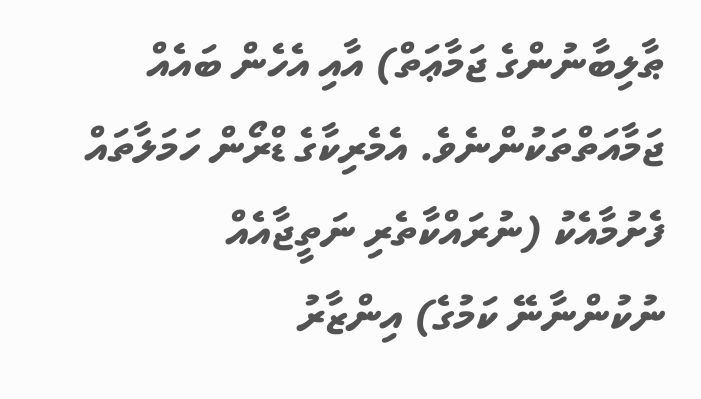ޠާލިބާނުންގެ ޖަމާޢަތް) އާއި އެހެން ބައެއް ޖަމާއަތްތަކުންނެވެ. އެމެރިކާގެ ޑްރޯން ހަމަލާތައް ފެށުމާއެކު (ނުރައްކާތެރި ނަތީޖާއެއް ނުކުންނާނޭ ކަމުގެ) އިންޒާރު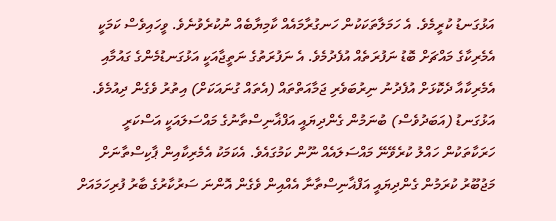އަޅުގަނޑު ކުރީމެވެ. އެ ހަމަލާތަކަކުން ހަނގުރާމައެއް ކާމިޔާބެއް ނުކުރެވުނެވެ. ވީހައިވެސް ކަމަކީ އެމެރިކާގެ މައްޗަށް ބޮޑު ނަފުރަތެއް އުފެދުމެވެ. އެ ނަފުރަތުގެ ނަތީޖާއަކީ އަޅުގަނޑުމެންގެ ގައުމާއި އެމެރިކާއާ ދެކޮޅަށް އުފެދުނު ނިރުބަވެރި ޖަމާއަތްތައް (އެތައް ގުނައަކަށް) އިތުރު ވެގެން ދިއުމެވެ.
އަޅުގަނޑު (އަބަދުވެސް) ބުނަމުން ގެންދިޔައީ އަފްޣާނިސްތާނުގެ މައްސަލައަކީ އަސްކަރީ ހަރަކާތަކުން ހައްލު ކުރެވޭނޭ މައްސަލައެއް ނޫން ކަމުގައެވެ. އެކަމަކު އެމެރިކާއިން ޕާކިސްތާނަށް މަޖުބޫރު ކުރަމުން ގެންދިޔައީ އަފްޣާނިސްތާނާ އެއްއިން ވެގެން އޮންނަ ސަރުކާރުގެ ބާރު ފުރިހަމައަށް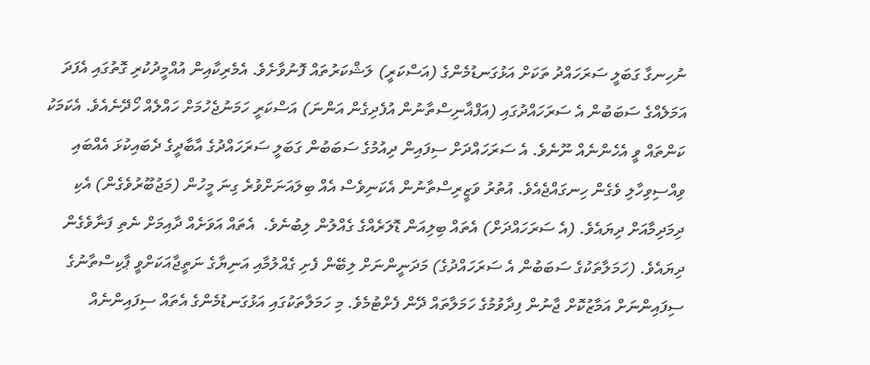ނުހިނގާ ގަބަލީ ސަރަހައްދު ތަކަށް އަޅުގަނޑުމެންގެ (އަސްކަރީ) ލަޝްކަރުތައް ފޮނުވާށެވެ. އެމެރިކާއިން އުއްމީދުކުރި ގޮތުގައި އެފަދަ އަމަލެއްގެ ސަބަބުން އެ ސަރަހައްދުގައި (އަފްޣާނިސްތާނުން އުފެދިގެން އަންނަ) އަސްކަރީ ހަމަނުޖެހުމަށް ހައްލެއް ހޯދޭނެއެވެ. އެކަމަކު ކަންތައް ވީ އެހެންނެއް ނޫނެވެ. އެ ސަރަހައްދަށް ސިފައިން ދިއުމުގެ ސަބަބުން ގަބަލީ ސަރަހައްދުގެ އާބާދީގެ ދެބައިކުޅަ އެއްބައި ވިއްސިވިހާލި ވެގެން ހިނގައްޖެއެވެ. އުތުރު ވަޒީރިސްތާނުން އެކަނިވެސް އެއް ބިލައަނަށްވުރެ ގިނަ މީހުން (މަޖުބޫރުވެގެން) އެކި ދިމަދިމާއަށް ދިޔައެވެ. (އެ ސަރަހައްދަށް) އެތައް ބިލިއަން ޑޮލަރެއްގެ ގެއްލުން ލިބުނެވެ.  އެތައް އަވަށެއް ދާއިމަށް ނެތި ފަނާވެގެން ދިޔައެވެ. (ހަމަލާތަކުގެ ސަބަބުން އެ ސަރަހައްދުގެ) މަދަނީންނަށް ލިބޭން ފެށި ގެއްލުމާއި އަނިޔާގެ ނަތީޖާއަކަށްވީ ޕާކިސްތާނުގެ ސިފައިންނަށް އަމާޒުކޮށް ޖާނުން ފިދާވުމުގެ ހަމަލާތައް ދޭން ފެށްޓުމެވެ. މި ހަމަލާތަކުގައި އަޅުގަނޑުމެންގެ އެތައް ސިފައިންނެއް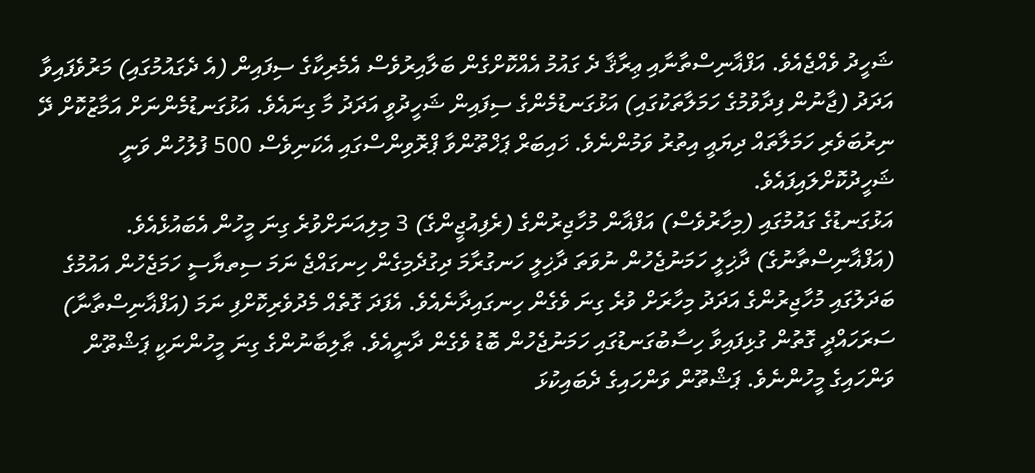ޝަހީދު ވެއްޖެއެވެ. އަފްޣާނިސްތާނާއި ޢިރާޤާ ދެ ގައުމު އެއްކޮށްގެން ބަލާއިރުވެސް އެމެރިކާގެ ސިފައިން (އެ ދެގައުމުގައި) މަރުވެފައިވާ އަދަދު (ޖާނުން ފިދާވުމުގެ ހަމަލާތަކުގައި) އަޅުގަނޑުމެންގެ ސިފައިން ޝަހީދުވީ އަދަދު މާ ގިނައެވެ. އަޅުގަނޑުމެންނަށް އަމާޒުކޮށް ދޭ ނިރުބަވެރި ހަމަލާތައް ދިޔައީ އިތުރު ވަމުންނެވެ. ޚައިބަރް ޕަޚްތޫންވާ ޕްރޮވިންސްގައި އެކަނިވެސް 500 ފުލުހުން ވަނީ ޝަހީދުކޮށްލައިފައެވެ.
އަޅުގަނޑުގެ ގައުމުގައި (މިހާރުވެސް) އަފްޣާން މުހާޖިރުންގެ (ރެފިއުޖީންގެ) 3 މިލިއަނަށްވުރެ ގިނަ މީހުން އެބައުޅެއެވެ. (އަފްޣާނިސްތާނުގެ) ދާޚިލީ ހަމަނުޖެހުން ނުވަތަ ދާޚިލީ ހަނގުރާމަ ދިގުދެމިގެން ހިނގައްޖެ ނަމަ ސިތޔާސީ ހަމަޖެހުން އައުމުގެ ބަދަލުގައި މުހާޖިރުންގެ އަދަދު މިހާރަށް ވުރެ ގިނަ ވެގެން ހިނގައިދާނެއެވެ. އެފަދަ ގޮތެއް މެދުވެރިކޮށްފި ނަމަ (އަފްޣާނިސްތާނާ) ސަރަހައްދީ ގޮތުން ގުޅިފައިވާ ހިސާބުގަނޑުގައި ހަމަނުޖެހުން ބޮޑު ވެގެން ދާނީއެވެ. ޠާލިބާނުންގެ ގިނަ މީހުންނަކީ ޕަޝްތޫން ވަންހައިގެ މީހުންނެވެ. ޕަޝްތޫން ވަންހައިގެ ދެބައިކުޅަ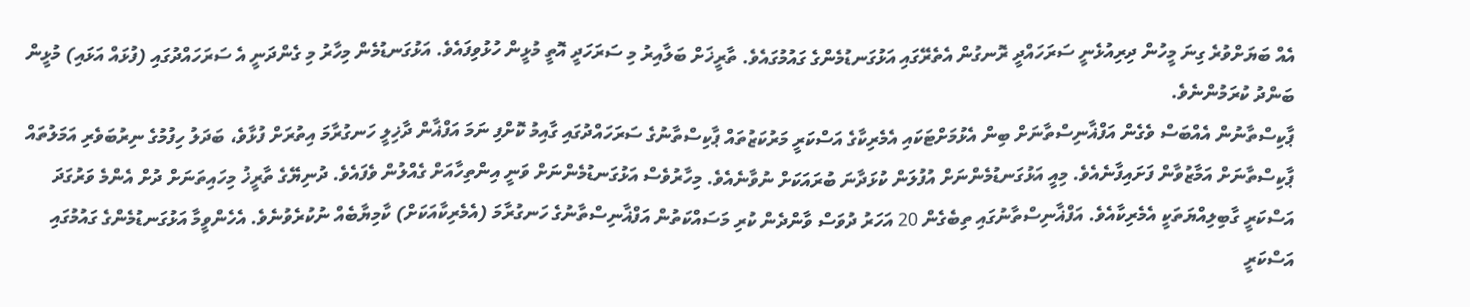އެއް ބަޔަށްވުރެ ގިނަ މީހުން ދިރިއުޅެނީ ސަރަހައްދީ ރޮނގުން އެތެރޭގައި އަޅުގަނޑުމެންގެ ގައުމުގައެވެ. ތާރީޚަށް ބަލާއިރު މި ސަރަހަދީ އޮތީ މުޅީން ހުޅުވިފައެވެ. އަޅުގަނޑުމެން މިހާރު މި ގެންދަނީ އެ ސަރަހައްދުގައި (ފުޅައް އަޅައި) މުޅީން ބަންދު ކުރަމުންނެވެ.
ޕާކިސްތާނުން އެއްބަސް ވެގެން އަފްޣާނިސްތާނަށް ބިން އެޅުމަށްޓަކައި އެމެރިކާގެ އަސްކަރީ މަރުކަޒުތައް ޕާކިސްތާނުގެ ސަރަހައްދުގައި ގާއިމު ކޮށްފި ނަމަ އަފްޣާން ދާޚިލީ ހަނގުރާމަ އިތުރަށް ފުޅާވެ، ބަދަލު ހިފުމުގެ ނިރުބަވެރި އަމަލުތައް ޕާކިސްތާނަށް އަމާޒުވާން ފަށައިފާނެއެވެ. މިއީ އަޅުގަނޑުމެންނަށް އުފުލަން ކުޅަދާނަ ބުރައަކަށް ނުވާނެއެވެ. މިހާރުވެސް އަޅުގަނޑުމެންނަށް ވަނީ އިންތިހާއަށް ގެއްލުން ވެފައެވެ. ދުނިޔޭގެ ތާރީޚު މިހައިތަނަށް ދުށް އެންމެ ވަރުގަދަ އަސްކަރީ ގާބިލިއްޔަތަކީ އެމެރިކާއެވެ. އަފްޣާނިސްތާނުގައި ތިބެގެން 20 އަހަރު ދުވަސް ވާންދެން ކުރި މަސައްކަތުން އަފްޣާނިސްތާނުގެ ހަނގުރާމަ (އެމެރިކާއަކަށް) ކާމިޔާބެއް ނުކުރެވުނެވެ. އެހެންވީމާ އަޅުގަނޑުމެންގެ ގައުމުގައި އަސްކަރީ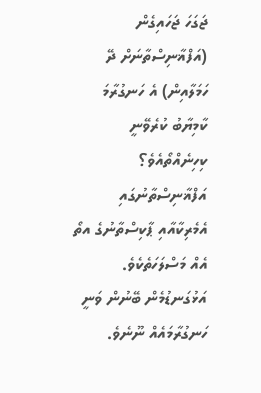ޖަގަހަ ޖަހައިގެން (އަފްޣާނިސްތާނަށް ދޭ ހަމަލާއިން) އެ ހަނގުރާމަ ކާމިޔާބު ކުރެވޭނީ ކިހިނެއްތޯއެވެ؟
އަފްޣާނިސްތާނުގައި އެމެރިކާއާއި ޕާކިސްތާނުގެ އތޯ އެއް މަސްލަހަތެކެވެ. އަޅުގަނޑުމެން ބޭނުން ވަނީ ހަނގުރާމައެއް ނޫނެވެ.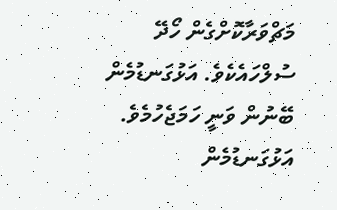މަޗްވަރާކޮށްގެން ހޯދޭ ސުލްހައެކެވެ. އަޅުގަނޑުމެން ބޭނުން ވަނީ ހަމަޖެހުމެވެ. އަޅުގަނޑުމެން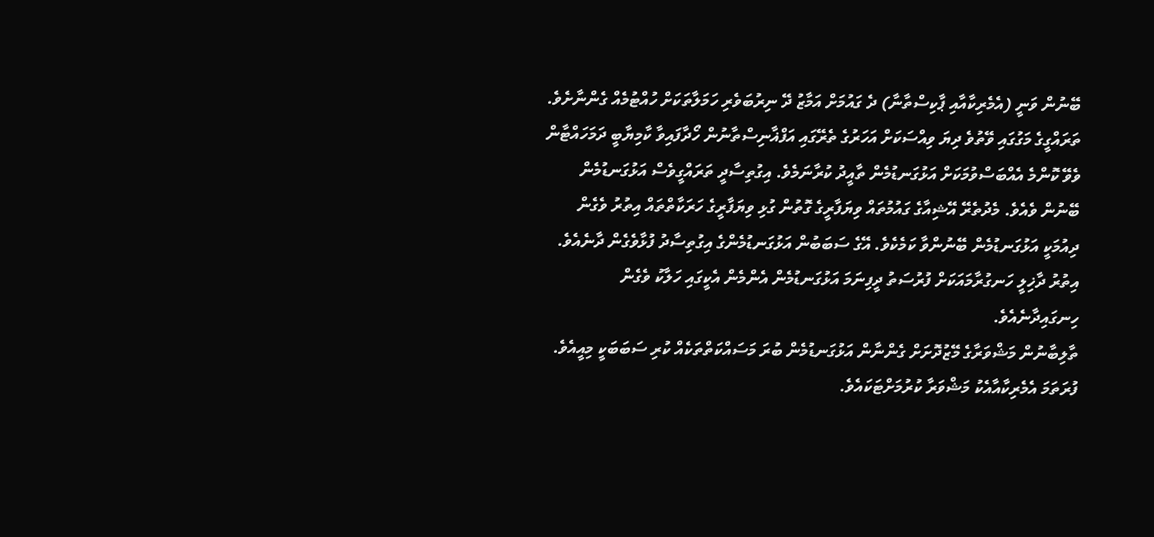ބޭނުން ވަނީ (އެމެރިކާއާއި ޕާކިސްތާނާ) ދެ ގައުމަށް އަމާޒު ދޭ ނިރުބަވެރި ހަމަލާތަކަށް ހުއްޓުމެއް ގެންނާށެވެ. ތަރައްގީގެ މަގުގައި ވޭތުވެ ދިޔަ ވިއްސަކަށް އަހަރުގެ ތެރޭގައި އަފްޣާނިސްތާނުން ހޯދާފައިވާ ކާމިޔާބީ ދަމަހައްޓާން ވެވޭ ކޮންމެ އެއްބަސްވުމަކަށް އަޅުގަނޑުމެން ތާއީދު ކުރާނަމެވެ. އިގުތިސާދީ ތަރައްގީވެސް އަޅުގަނޑުމެން ބޭނުން ވެއެވެ. މެދުތެރޭ އޭޝިއާގެ ގައުމުތައް ވިޔަފާރީގެ ގޮތުން ގުޅި ވިޔަފާރީގެ ހަރަކާތްތައް އިތުރު ވެގެން ދިއުމަކީ އަޅުގަނޑުމެން ބޭނުންވާ ކަމެކެވެ. އޭގެ ސަބަބުން އަޅުގަނޑުމެންގެ އިގުތިސާދު ފުޅާވެގެން ދާނެއެވެ. އިތުރު ދާޚިލީ ހަނގުރާމައަކަށް ފުރުސަތު ދީފިނަމަ އަޅުގަނޑުމެން އެންމެން އެކީގައި ހަލާކު ވެގެން ހިނގައިދާނެއެވެ.
ތާލިބާނުން މަޝްވަރާގެ މޭޒުދޮށަށް ގެންނާން އަޅުގަނޑުމެން ބުރަ މަސައްކަތްތަކެއް ކުރި ސަބަބަކީ މިއީއެވެ. ފުރަތަމަ އެމެރިކާއާއެކު މަޝްވަރާ ކުރުމަށްޓަކައެވެ.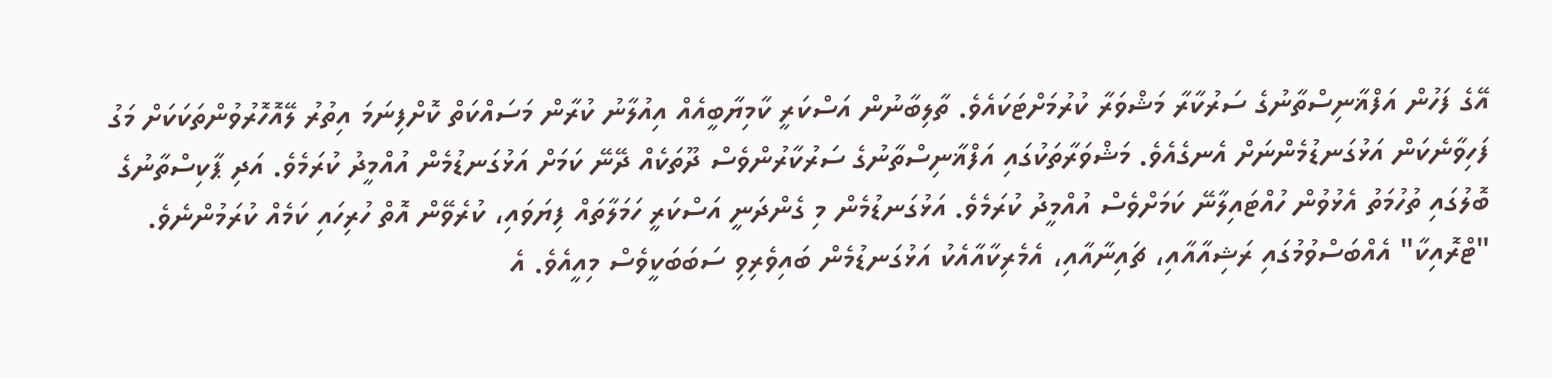އޭގެ ފަހުން އަފްޣާނިސްތާނުގެ ސަރުކާރާ މަޝްވަރާ ކުރުމަށްޓަކައެވެ. ތާލިބާނުން އަސްކަރީ ކާމިޔާބީއެއް އިއުލާނު ކުރާން މަސައްކަތް ކޮށްފިނަމަ އިތުރު ލޭއޮހޮރުވުންތަކަކަށް މަގު ފަހިވާނެކަން އަޅުގަނޑުމެންނަށް އެނގެއެވެ. މަޝްވަރާތަކުގައި އަފްޣާނިސްތާނުގެ ސަރުކާރުންވެސް ދޫތަކެއް ދޭނޭ ކަމަށް އަޅުގަނޑުމެން އުއްމީދު ކުރަމެވެ. އަދި ޕާކިސްތާނުގެ ބޮލުގައި ތުހުމަތު އެޅުވުން ހުއްޓައިލާނޭ ކަމަށްވެސް އުއްމީދު ކުރަމެވެ. އަޅުގަނޑުމެން މި ގެންދަނީ އަސްކަރީ ހަމަލާތައް ފިޔަވައި، ކުރެވޭން އޮތް ހުރިހައި ކަމެއް ކުރަމުންނެވެ.
"ޓްރޮއިކާ" އެއްބަސްވުމުގައި ރަޝިއާއާއި، ޗައިނާއާއި، އެމެރިކާއާއެކު އަޅުގަނޑުމެން ބައިވެރިވި ސަބަބަކީވެސް މިއީއެވެ. އެ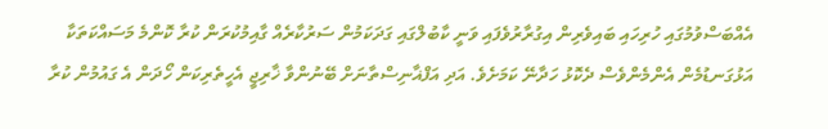އެއްބަސްވުމުގައި ހުރިހައި ބައިވެރިން އިގުރާރުވެފައި ވަނީ ކާބުލްގައި ގަދަކަމުން ސަރުކާރެއް ގާއިމުކުރަން ކުރާ ކޮންމެ މަސައްކަތަކާ އަޅުގަނޑުމެން އެންމެންވެސް ދެކޮޅު ހަދާނޭ ކަމަށެވެ. އަދި އަފްޣާނިސްތާނަށް ބޭނުންވާ ޚާރިޖީ އެހީތެރިކަން ހޯދަން އެ ގައުމުން ކުރާ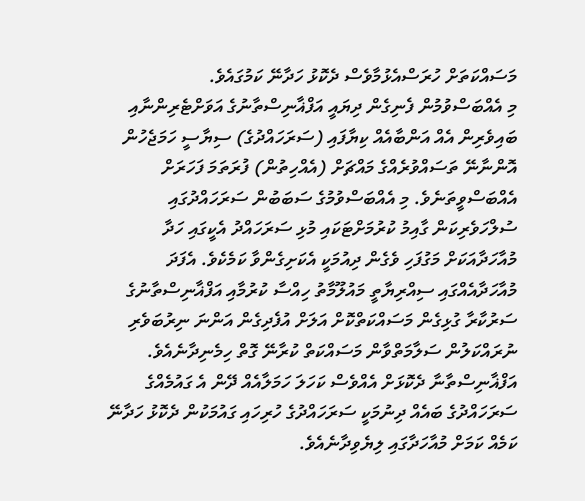މަސައްކަތަށް ހުރަސްއެޅުމާވެސް ދެކޮޅު ހަދާނޭ ކަމުގައެވެ.
މި އެއްބަސްވުމުން ފެނިގެން ދިޔައީ އަފްޣާނިސްތާނުގެ އަވަށްޓެރިންނާއި ބައިވެރިން އެއް އަންބާއެއް ކިޔާފައި (ސަރަހައްދުގެ) ސިޔާސީ ހަމަޖެހުން އޮންނާނޭ ތަސައްވުރެއްގެ މައްޗަށް (އެއްހިތުން) ފުރަތަމަ ފަހަރަށް އެއްބަސްވީތަނެވެ. މި އެއްބަސްވުމުގެ ސަބަބުން ސަރަހައްދުގައި ސުލްހަވެރިކަން ގާއިމު ކުރުމަށްޓަކައި މުޅި ސަރަހައްދު އެކީގައި ހަދާ މުއާހަދާއަކަށް މަގުފަހި ވެގެން ދިއުމަކީ އެކަށިގެންވާ ކަމެކެވެ. އެފަދަ މުއާހަދާއެއްގައި ސިއްރިޔާތީ މައުލޫމާތު ހިއްސާ ކުރުމާއި އަފްޣާނިސްތާނުގެ ސަރުކާރާ ގުޅިގެން މަސައްކަތްކޮށް އަލަށް އުފެދިގެން އަންނަ ނިރުބަވެރި ނުރައްކަލުން ސަލާމަތްވާން މަސައްކަތް ކުރާނޭ ގޮތް ހިމެނިދާނެއެވެ. އަފްޣާނިސްތާނާ ދެކޮޅަށް އެއްވެސް ކަހަލަ ހަމަލާއެއް ދޭން އެ ގައުމެއްގެ ސަރަހައްދުގެ ބައެއް ދިނުމަކީ ސަރަހައްދުގެ ހުރިހައި ގައުމަކުން ދެކޮޅު ހަދާނޭ ކަމެއް ކަމަށް މުއާހަދާގައި ލިޔެވިދާނެއެވެ.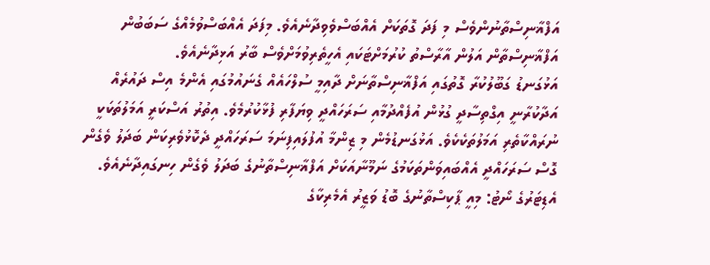އަފްޣާނިސްތާނުންވެސް މި ފަދަ ގޮތަކަށް އެއްބަސްވެވިދާނެއެވެ. މިފަދަ އެއްބަސްވުމެއްގެ ސަބަބުން އަފްޣާނިސްތާން އަލުން އާރާސްތު ކުރުމަށްޓަކައި އެހީތެރިވުމަށްވެސް ބާރު އަޅިދާނެއެވެ.
އަޅުގަނޑު ގަބޫލުކުރާ ގޮތުގައި އަފްޣާނިސްތާނަށް ދާއިމީ ސުލްހައެއް ގެނައުމުގައި އެންމެ އިސް ދައުރެއް އަދާކުރާނީ އިގްތިސާދީ ގުޅުން އުފެއްދުމާއި ސަރަހައްދީ ވިޔަފާރި ފުޅާކުރުމެވެ. އިތުރު އަސްކަރީ އަމަލުތަކަކީ ނުރައްކާތެރި އަމަލުތަކެކެވެ. އަޅުގަނޑުމެން މި ޒިންމާ އުފުލައިފިނަމަ ސަރަހައްދީ ދެކޮޅުވެރިކަން ބަދަލު ވެގެން ގޮސް ސަރަހައްދީ އެއްބައިވަންތަކަމުގެ ނަމޫނާއަކަށް އަފްޣާނިސްތާނުގެ ބަދަލު ވެގެން ހިނގައިދާނެއެވެ.
އެޑިޓަރުގެ ނޯޓު: މިއީ ޕާކިސްތާނުގެ ބޮޑު ވަޒީރު އެމެރިކާގެ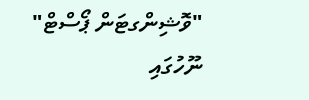"ވޮޝިންގޓަން ޕޯސްޓް" ނޫހުގައި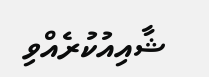ޝާއިއުކުރެއްވި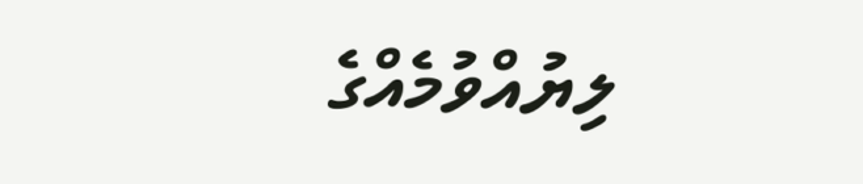ލިޔުއްވުމެއްގެ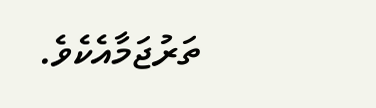ތަރުޖަމާއެކެވެ.